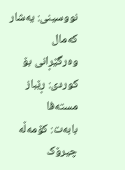نووسینی: یەشار کەمال
وەرگێڕانی بۆ کوردی: ڕێباز مستەفا
بابەت: کۆمەڵە چیرۆک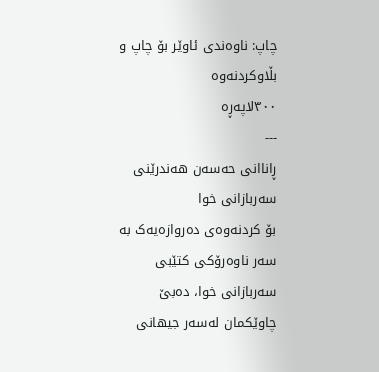چاپ: ناوەندی ئاوێر بۆ چاپ و بڵاوکردنەوە
٣٠٠لاپەڕە
---
ڕاناانی حەسەن هەندرێنی
سەربازانی خوا
بۆ کردنەوەی دەروازەیەک بە سەر ناوەرۆکی کتێبی سەربازانی خوا، دەبێ چاوێکمان لەسەر جیهانى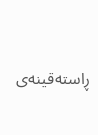ڕاستەقینەى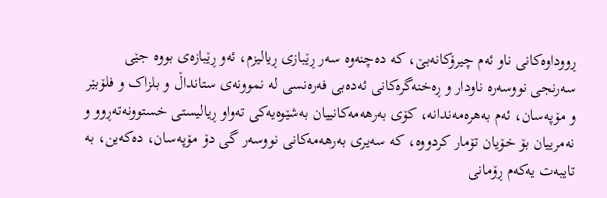ڕووداوەکانى ناو ئەم چیرۆکانەبێ، کە دەچنەوە سەر ڕێبازی ڕیالیزم، ئەو ڕێبازەى بووە جێی سەرنجى نووسەرە ناودار و ڕەخنەگرەکانى ئەدەبى فەرەنسی لە نموونەى ستانداڵ و بلزاک و فلۆبێر و مۆپەسان، ئەم بەهرەمەندانە، کۆى بەرهەمەکانییان بەشێوەیەکى تەواو ڕیالیستى خستوونەتەڕوو و نەمرییان بۆ خۆیان تۆمار کردووە، کە سەیرى بەرهەمەکانى نووسەر گى دۆ مۆپەسان، دەکەین، بە تایبەت یەکەم ڕۆمانى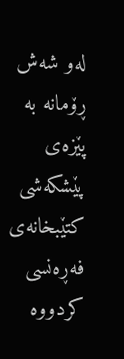لەو شەش ڕۆمانە بە پێزەى پێشکەشی کتێبخانەى فەڕەنسى کردووە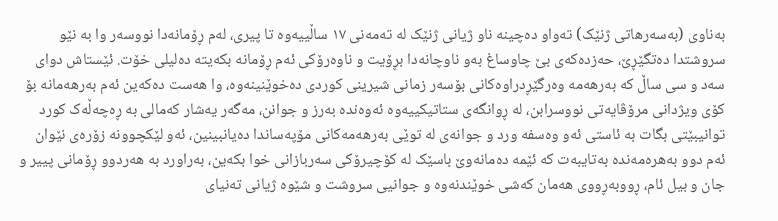بەناوى (بەسەرهاتى ژنێک) تەواو دەچینە ناو ژیانى ژنێک لە تەمەنى ١٧ ساڵییەوە تا پیری، لەم ڕۆمانەدا نووسەر وا بە نێو سروشتدا دەتگێڕێ، حەزدەکەى بێ چاوساغ بەو ناوچانەدا بڕۆیت و ناوەرۆکى ئەم ڕۆمانە بکەیتە دەلیلى خۆت. ئێستاش دواى سەد و سی ساڵ کە بەرهەمە وەرگێڕدراوەکانى بۆسەر زمانى شیرینى کوردى دەخوێنینەوە، وا هەست دەکەین ئەم بەرهەمانە بۆ کۆى ویژدانى مرۆڤایەتى نووسرابن، لە ڕوانگەى ستاتیکییەوە ئەوەندە بەرز و جوانن، مەگەر یەشار کەمالى بە ڕەچەڵەک کورد توانیبێتى بگات بە ئاستى ئەو وەسفە ورد و جوانەى لە توێی بەرهەمەکانى مۆپەساندا دەیانبینین، ئەو لێکچوونە زۆرەى نێوان ئەم دوو بەهرەمەندە بەتایبەت کە ئێمە دەمانەوێ باسێک لە کۆچیرۆکى سەربازانى خوا بکەین، بەراورد بە هەردوو ڕۆمانى پییر و جان و بیل ئام، ڕووبەڕووى هەمان کەشى خوێندنەوە و جوانیی سروشت و شێوە ژیانى تەنیای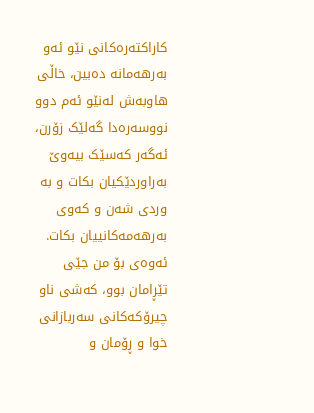کاراکتەرەکانى نێو ئەو بەرهەمانە دەبین، خاڵى هاوبەش لەنێو ئەم دوو نووسەرەدا گەلێک زۆرن، ئەگەر کەسێک بیەوێ بەراوردێکیان بکات و بە وردى شەن و کەوى بەرهەمەکانییان بکات. ئەوەى بۆ من جێی تێڕامان بوو، کەشى ناو چیرۆکەکانى سەربازانى خوا و ڕۆمان و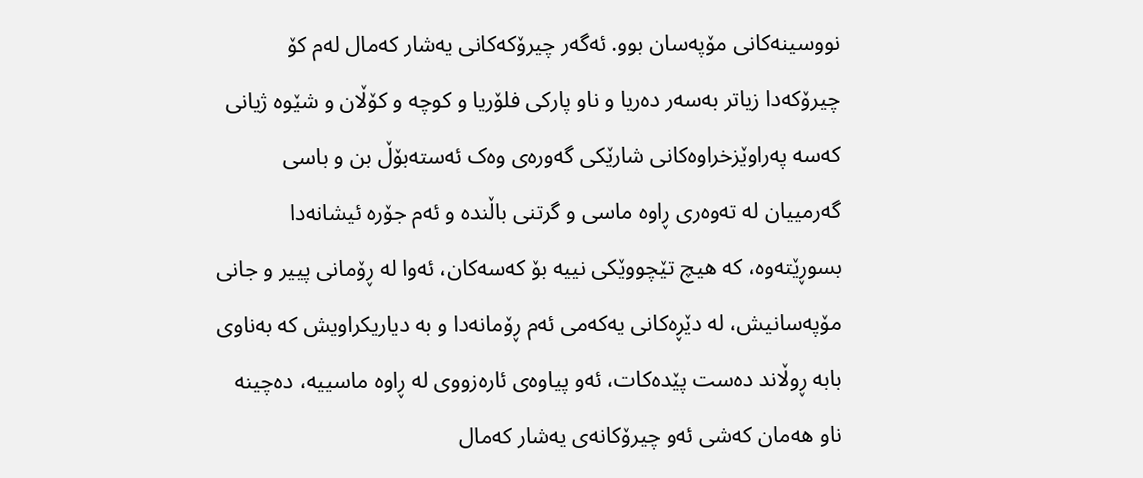نووسینەکانى مۆپەسان بوو. ئەگەر چیرۆکەکانى یەشار کەمال لەم کۆ چیرۆکەدا زیاتر بەسەر دەریا و ناو پارکى فلۆریا و کوچە و کۆڵان و شێوە ژیانى کەسە پەراوێزخراوەکانى شارێکى گەورەى وەک ئەستەبۆڵ بن و باسی گەرمییان لە تەوەرى ڕاوە ماسی و گرتنى باڵندە و ئەم جۆرە ئیشانەدا بسوڕێتەوە، کە هیچ تێچووێکى نییە بۆ کەسەکان، ئەوا لە ڕۆمانى پییر و جانى مۆپەسانیش، لە دێڕەکانى یەکەمى ئەم ڕۆمانەدا و بە دیاریکراویش کە بەناوى بابە ڕوڵاند دەست پێدەکات، ئەو پیاوەى ئارەزووى لە ڕاوە ماسییە، دەچینە ناو هەمان کەشى ئەو چیرۆکانەى یەشار کەمال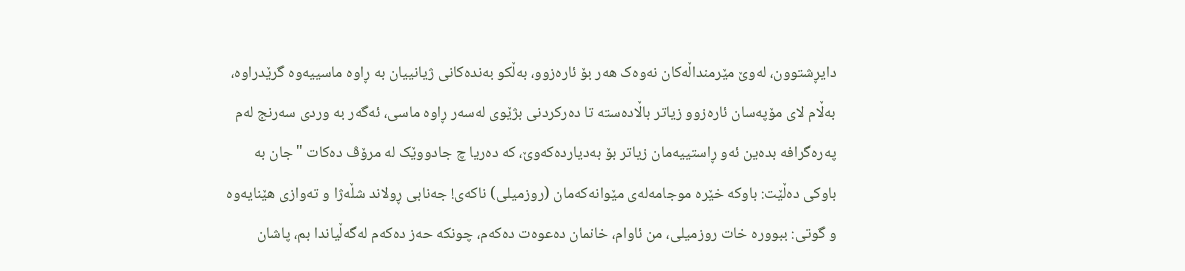دایڕشتوون، لەوێ مێرمنداڵەکان نەوەک هەر بۆ ئارەزوو، بەڵکو بەندەکانى ژیانییان بە ڕاوە ماسییەوە گرێدراوە، بەڵام لاى مۆپەسان ئارەزوو زیاتر باڵادەستە تا دەرکردنى بژێوى لەسەر ڕاوە ماسی، ئەگەر بە وردى سەرنج لەم پەرەگرافە بدەین ئەو ڕاستییەمان زیاتر بۆ بەدیاردەکەوێ، کە دەریا چ جادووێک لە مرۆڤ دەکات "جان بە باوکى دەڵێت: باوکە خێرە موجامەلەى مێوانەکەمان (روزمیلى) ناکەی! جەنابى ڕولاند شڵەژا و تەوازى هێنایەوە و گوتى: ببوورە خات روزمیلى، من ئاوام، خانمان دەعوەت دەکەم، چونکە حەز دەکەم لەگەڵیاندا بم، پاشان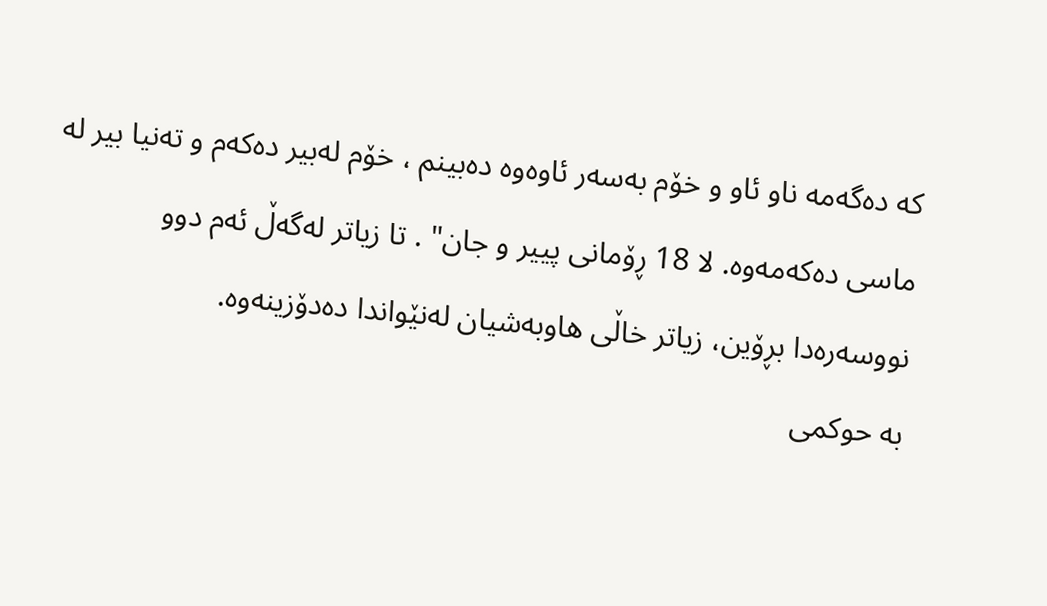کە دەگەمە ناو ئاو و خۆم بەسەر ئاوەوە دەبینم ، خۆم لەبیر دەکەم و تەنیا بیر لە ماسی دەکەمەوە. لا 18 ڕۆمانى پییر و جان" . تا زیاتر لەگەڵ ئەم دوو نووسەرەدا بڕۆین، زیاتر خاڵى هاوبەشیان لەنێواندا دەدۆزینەوە.
بە حوکمى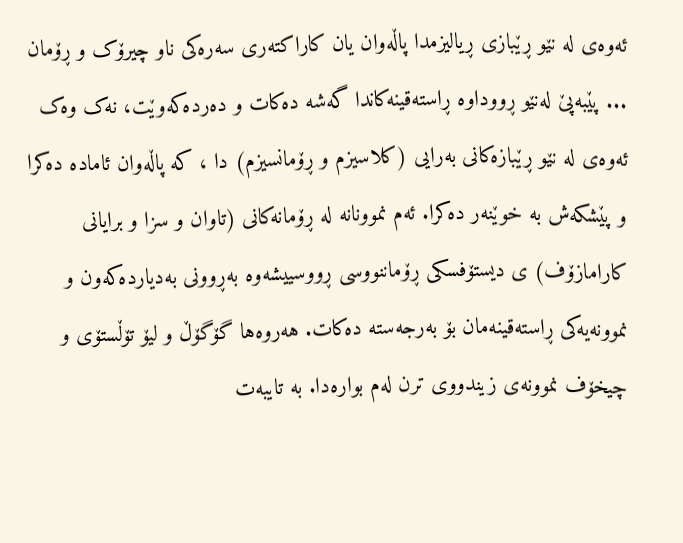ئەوەى لە نێو ڕێبازى ڕیالیزمدا پاڵەوان یان کاراکتەرى سەرەکى ناو چیرۆک و ڕۆمان ... پێبەپێ لەنێو ڕووداوە ڕاستەقینەکاندا گەشە دەکات و دەردەکەوێت، نەک وەک ئەوەى لە نێو ڕێبازەکانى بەرایی (کلاسیزم و ڕۆمانسیزم) دا ، کە پاڵەوان ئامادە دەکرا و پێشکەش بە خوێنەر دەکرا. ئەم نموونانە لە ڕۆمانەکانى (تاوان و سزا و برایانی کارامازۆف) ى دیستۆفسکی ڕۆماننووسى ڕووسییشەوە بەڕوونى بەدیاردەکەون و نموونەیەکى ڕاستەقینەمان بۆ بەرجەستە دەکات. هەروەها گۆگۆڵ و لیۆ تۆڵستۆى و چیخۆف نموونەى زیندووى ترن لەم بوارەدا. بە تایبەت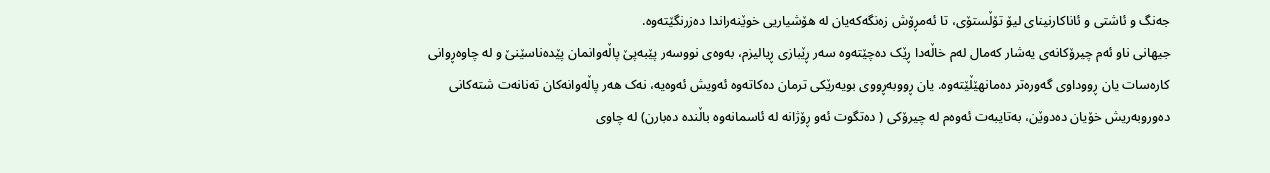جەنگ و ئاشتى و ئاناکارنیناى لیۆ تۆڵستۆى، تا ئەمڕۆش زەنگەکەیان لە هۆشیاریی خوێنەراندا دەزرنگێتەوە.
جیهانى ناو ئەم چیرۆکانەى یەشار کەمال لەم خاڵەدا ڕێک دەچێتەوە سەر ڕێبازى ڕیالیزم، بەوەى نووسەر پێبەپێ پاڵەوانمان پێدەناسێنێ و لە چاوەڕوانى کارەسات یان ڕووداوى گەورەتر دەمانهێڵێتەوە. یان ڕووبەڕووى بویەرێکى ترمان دەکاتەوە ئەویش ئەوەیە، نەک هەر پاڵەوانەکان تەنانەت شتەکانى دەوروبەریش خۆیان دەدوێن، بەتایبەت ئەوەم لە چیرۆکى ( دەتگوت ئەو ڕۆژانە لە ئاسمانەوە باڵندە دەبارن) لە چاوى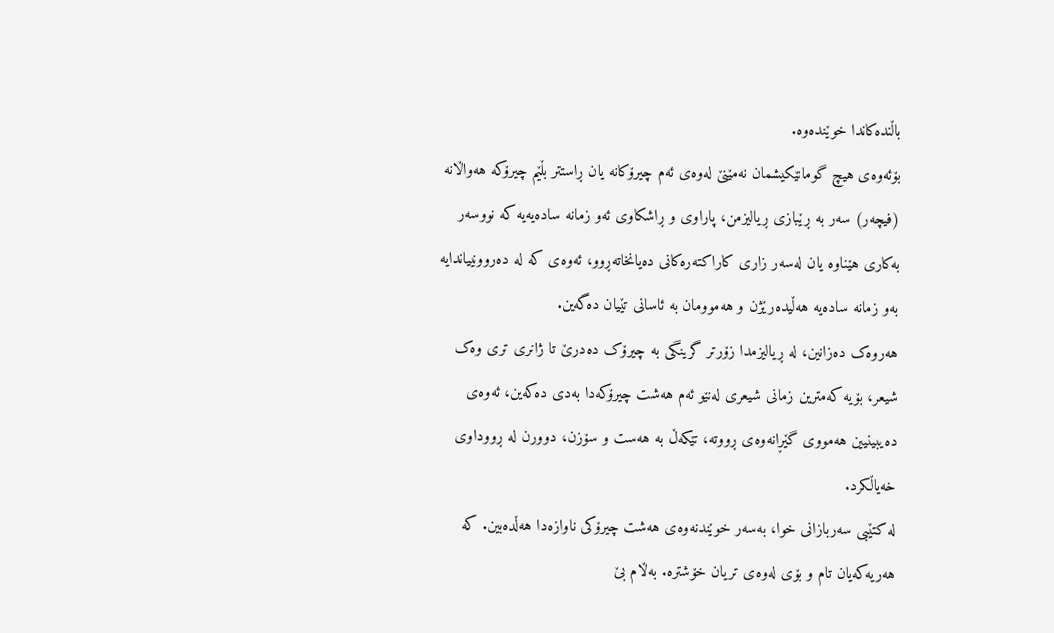باڵندەکاندا خوێندەوە.
بۆئەوەى هیچ گومانێکیشمان نەمێنێ لەوەى ئەم چیرۆکانە یان ڕاستتر بڵێم چیرۆکە هەواڵانە (فیچەر) سەر بە ڕێبازى ڕیالیزمن، پاراوى و ڕاشکاوى ئەو زمانە سادەیەیە کە نووسەر بەکارى هێناوە یان لەسەر زارى کاراکتەرەکانى دەیانخاتەڕوو، ئەوەى کە لە دەروونییاندایە بەو زمانە سادەیە هەڵیدەرێژن و هەموومان بە ئاسانى تێیان دەگەین.
هەروەک دەزانین، لە ڕیالیزمدا زۆرتر گرینگی بە چیرۆک دەدرێ تا ژانرى ترى وەک شیعر، بۆیە کەمترین زمانى شیعرى لەنێو ئەم هەشت چیرۆکەدا بەدی دەکەین، ئەوەى دەیبینیین هەمووى گێڕانەوەى ڕووتە، تێکەڵ بە هەست و سۆزن، دوورن لە ڕووداوى خەیاڵکرد.
لە کتێبى سەربازانى خوا، بەسەر خوێندنەوەى هەشت چیرۆکى ناوازەدا هەڵدەبین. کە هەریەکەیان تام و بۆى لەوەى تریان خۆشترە. بەڵام بێ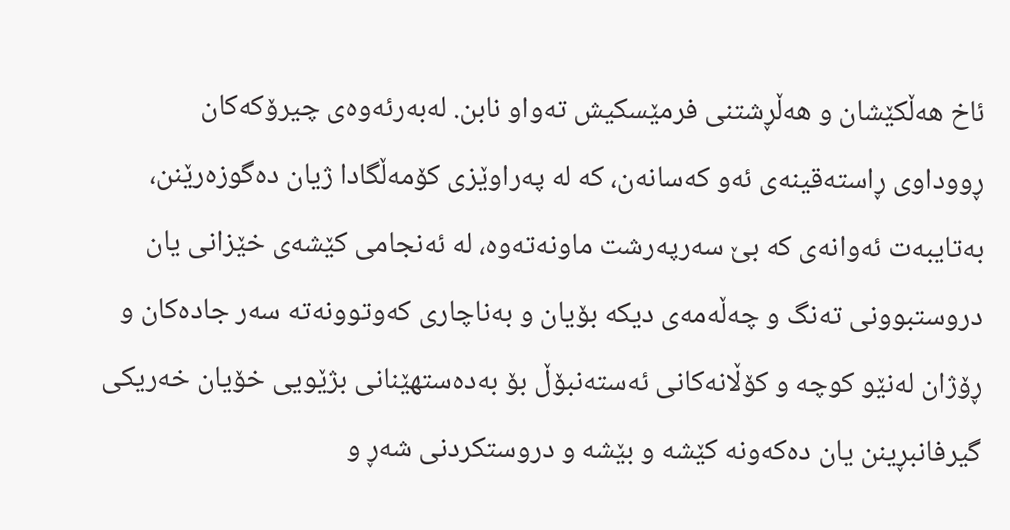ئاخ هەڵکێشان و هەڵڕشتنى فرمێسکیش تەواو نابن. لەبەرئەوەى چیرۆکەکان ڕووداوی ڕاستەقینەی ئەو کەسانەن، کە لە پەراوێزی کۆمەڵگادا ژیان دەگوزەرێنن، بەتایبەت ئەوانەى کە بێ سەرپەرشت ماونەتەوە، لە ئەنجامى کێشەى خێزانى یان دروستبوونى تەنگ و چەڵەمەى دیکە بۆیان و بەناچارى کەوتوونەتە سەر جادەکان و ڕۆژان لەنێو کوچە و کۆڵانەکانى ئەستەنبۆڵ بۆ بەدەستهێنانى بژێویی خۆیان خەریکی گیرفانبڕینن یان دەکەونە کێشە و بێشە و دروستکردنی شەڕ و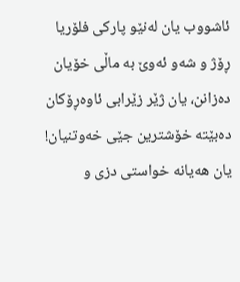ئاشووب یان لەنێو پارکى فلۆریا ڕۆژ و شەو ئەوێ بە ماڵی خۆیان دەزانن، یان ژێر زێرابى ئاوەڕۆکان دەبێتە خۆشترین جێی خەوتنیان! یان هەیانە خواستى دزى و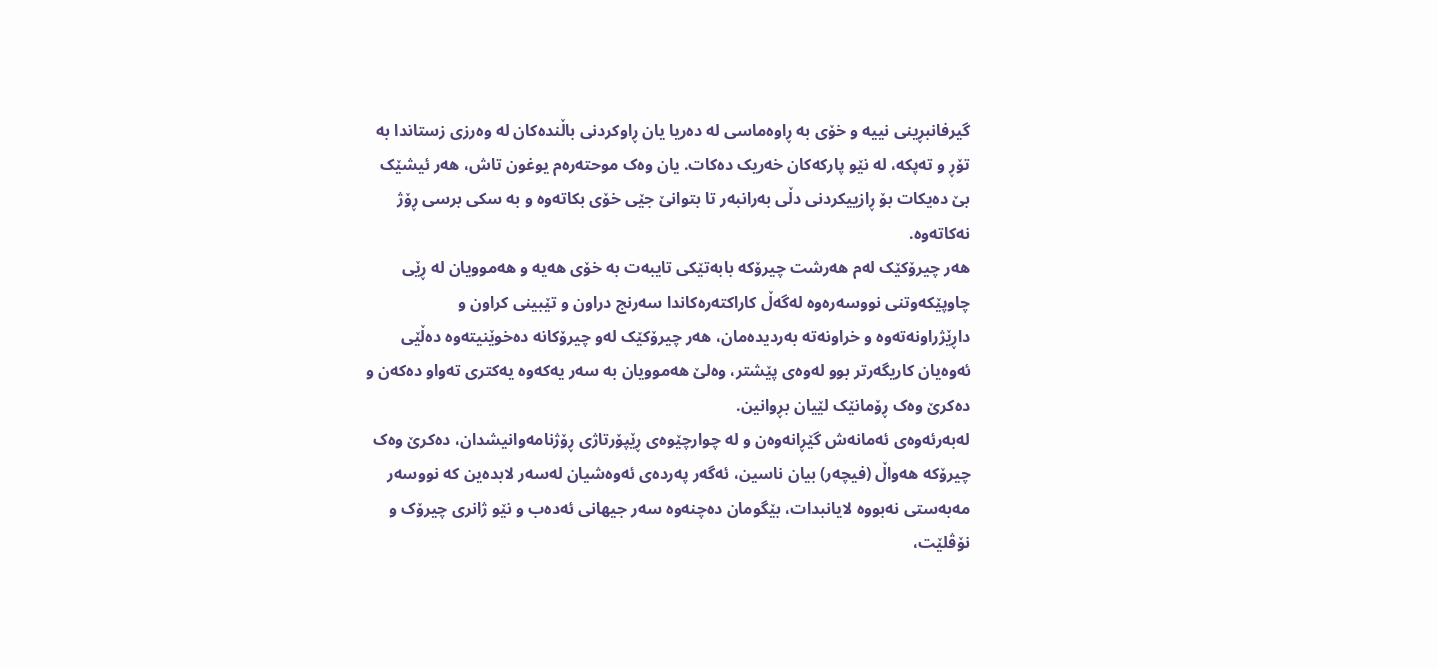گیرفانبڕینی نییە و خۆى بە ڕاوەماسی لە دەریا یان ڕاوکردنی باڵندەکان لە وەرزى زستاندا بە تۆڕ و تەپکە، لە نێو پارکەکان خەریک دەکات. یان وەک موحتەرەم یوغون تاش، هەر ئیشێک بێ دەیکات بۆ ڕازییکردنى دڵى بەرانبەر تا بتوانێ جێی خۆى بکاتەوە و بە سکى برسی ڕۆژ نەکاتەوە.
هەر چیرۆکێک لەم هەرشت چیرۆکە بابەتێکی تایبەت بە خۆی هەیە و هەموویان لە ڕێی چاوپێکەوتنى نووسەرەوە لەگەڵ کاراکتەرەکاندا سەرنج دراون و تێبینی کراون و داڕێژراونەتەوە و خراونەتە بەردیدەمان، هەر چیرۆکێک لەو چیرۆکانە دەخوێنیتەوە دەڵێی ئەوەیان کاریگەرتر بوو لەوەی پێشتر، وەلێ هەموویان بە سەر یەکەوە یەکتری تەواو دەکەن و دەکرێ وەک ڕۆمانێک لێیان بڕوانین.
لەبەرئەوەى ئەمانەش گێڕانەوەن و لە چوارچێوەی ڕێپۆرتاژی ڕۆژنامەوانیشدان، دەکرێ وەک چیرۆکە هەواڵ (فیچەر) بیان ناسین، ئەگەر پەردەی ئەوەشیان لەسەر لابدەین کە نووسەر مەبەستی نەبووە لایانبدات، بێگومان دەچنەوە سەر جیهانی ئەدەب و نێو ژانری چیرۆک و نۆڤلێت،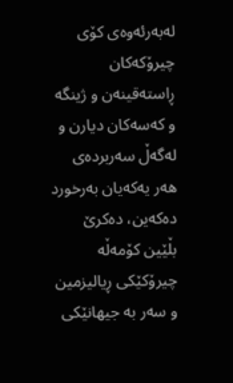لەبەرئەوەی کۆی چیرۆکەکان ڕاستەقینەن و ژینگە و کەسەکان دیارن و لەگەڵ سەربردەی هەر یەکەیان بەرخورد دەکەین، دەکرێ بڵێین کۆمەڵە چیرۆکێکی ڕیالیزمین و سەر بە جیهانێکی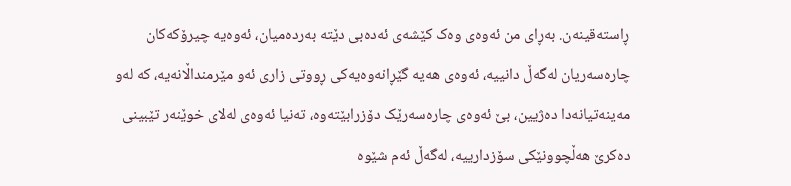ڕاستەقینەن. بەڕاى من ئەوەی وەک کێشەى ئەدەبى دێتە بەردەمیان، ئەوەیە چیرۆکەکان چارەسەریان لەگەڵ دانییە، ئەوەی هەیە گێڕانەوەیەکی ڕووتی زاری ئەو مێرمنداڵانەیە، کە لەو مەینەتیانەدا دەژیین، بێ ئەوەى چارەسەرێک دۆزرابێتەوە، تەنیا ئەوەى لەلاى خوێنەر تێبینى دەکرێ هەڵچوونێکى سۆزدارییە، لەگەڵ ئەم شێوە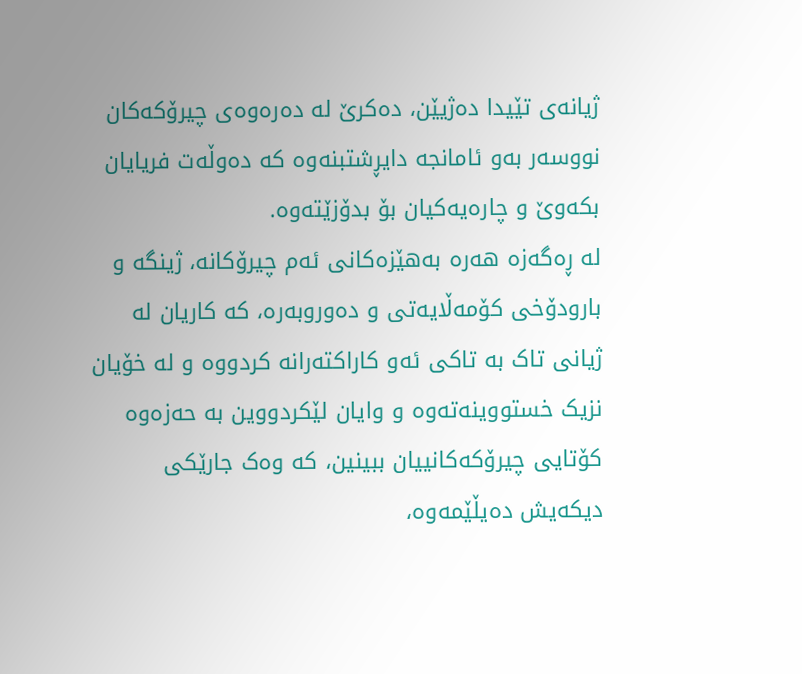ژیانەى تێیدا دەژیێن، دەکرێ لە دەرەوەى چیرۆکەکان نووسەر بەو ئامانجە دایڕشتبنەوە کە دەوڵەت فریایان بکەوێ و چارەیەکیان بۆ بدۆزێتەوە.
لە ڕەگەزە هەرە بەهێزەکانى ئەم چیرۆکانە، ژینگە و بارودۆخى کۆمەڵایەتى و دەوروبەرە، کە کاریان لە ژیانى تاک بە تاکى ئەو کاراکتەرانە کردووە و لە خۆیان نزیک خستووینەتەوە و وایان لێکردووین بە حەزەوە کۆتایی چیرۆکەکانییان ببینین، کە وەک جارێکى دیکەیش دەیڵێمەوە،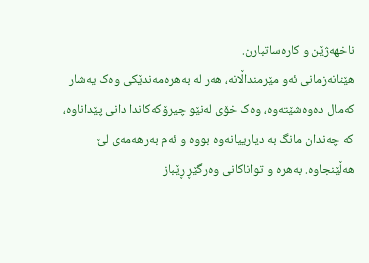ناخهەژێن و کارەساتبارن.
هێنانەزمانى ئەو مێرمنداڵانە، هەر لە بەهرەمەندێکى وەک یەشار کەمال دەوەشێتەوە، وەک خۆى لەنێو چیرۆکەکاندا دانى پێداناوە، کە چەندان مانگ بە دیارییانەوە بووە و ئەم بەرهەمەى لێ هەڵێنجاوە. بەهرە و تواناکانى وەرگێڕ ڕێباز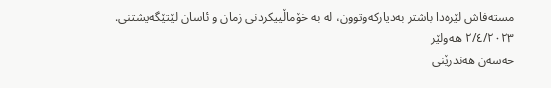مستەفاش لێرەدا باشتر بەدیارکەوتوون، لە بە خۆماڵییکردنى زمان و ئاسان لێتێگەیشتنی.
٢/٤/٢٠٢٣ هەولێر
حەسەن هەندرێنى